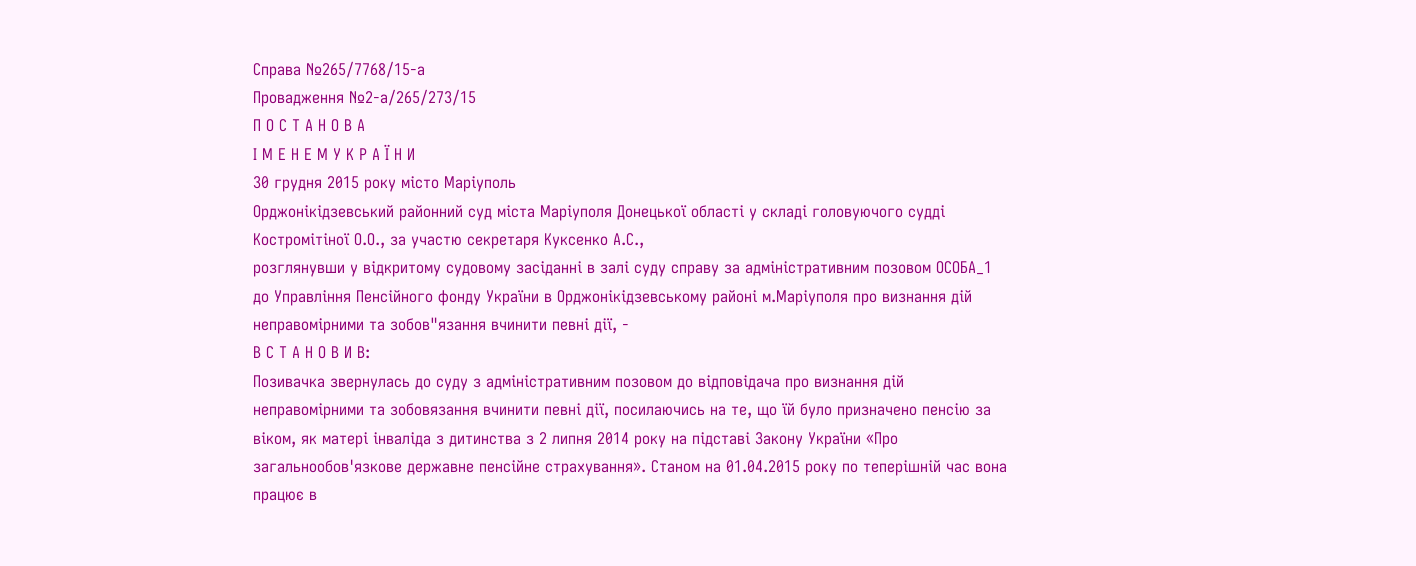Справа №265/7768/15-а
Провадження №2-а/265/273/15
П О С Т А Н О В А
І М Е Н Е М У К Р А Ї Н И
30 грудня 2015 року місто Маріуполь
Орджонікідзевський районний суд міста Маріуполя Донецької області у складі головуючого судді Костромітіної О.О., за участю секретаря Куксенко А.С.,
розглянувши у відкритому судовому засіданні в залі суду справу за адміністративним позовом ОСОБА_1 до Управління Пенсійного фонду України в Орджонікідзевському районі м.Маріуполя про визнання дій неправомірними та зобов"язання вчинити певні дії, -
В С Т А Н О В И В:
Позивачка звернулась до суду з адміністративним позовом до відповідача про визнання дій неправомірними та зобовязання вчинити певні дії, посилаючись на те, що їй було призначено пенсію за віком, як матері інваліда з дитинства з 2 липня 2014 року на підставі Закону України «Про загальнообов'язкове державне пенсійне страхування». Станом на 01.04.2015 року по теперішній час вона працює в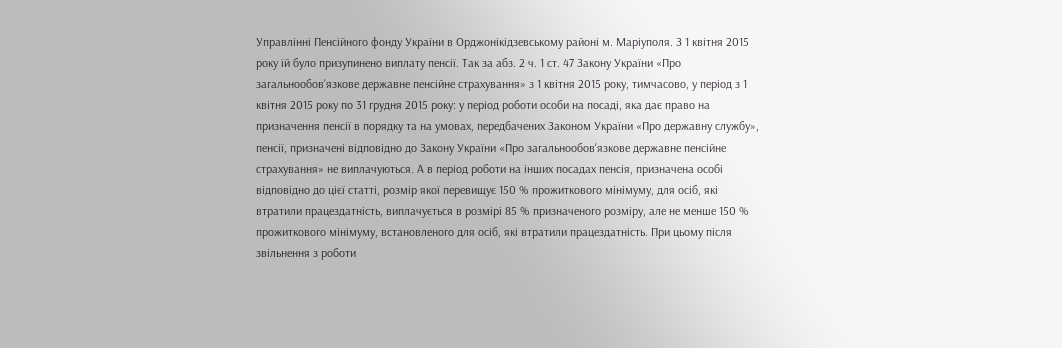Управлінні Пенсійного фонду України в Орджонікідзевському районі м. Маріуполя. З 1 квітня 2015 року їй було призупинено виплату пенсії. Так за абз. 2 ч. 1 ст. 47 Закону України «Про загальнообов'язкове державне пенсійне страхування» з 1 квітня 2015 року, тимчасово, у період з 1 квітня 2015 року по 31 грудня 2015 року: у період роботи особи на посаді, яка дає право на призначення пенсії в порядку та на умовах, передбачених Законом України «Про державну службу», пенсії, призначені відповідно до Закону України «Про загальнообов'язкове державне пенсійне страхування» не виплачуються. А в період роботи на інших посадах пенсія, призначена особі відповідно до цієї статті, розмір якої перевищує 150 % прожиткового мінімуму, для осіб, які втратили працездатність, виплачується в розмірі 85 % призначеного розміру, але не менше 150 % прожиткового мінімуму, встановленого для осіб, які втратили працездатність. При цьому після звільнення з роботи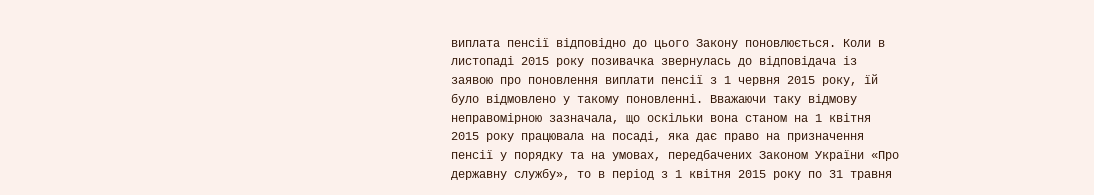виплата пенсії відповідно до цього Закону поновлюється. Коли в листопаді 2015 року позивачка звернулась до відповідача із заявою про поновлення виплати пенсії з 1 червня 2015 року, їй було відмовлено у такому поновленні. Вважаючи таку відмову неправомірною зазначала, що оскільки вона станом на 1 квітня 2015 року працювала на посаді, яка дає право на призначення пенсії у порядку та на умовах, передбачених Законом України «Про державну службу», то в період з 1 квітня 2015 року по 31 травня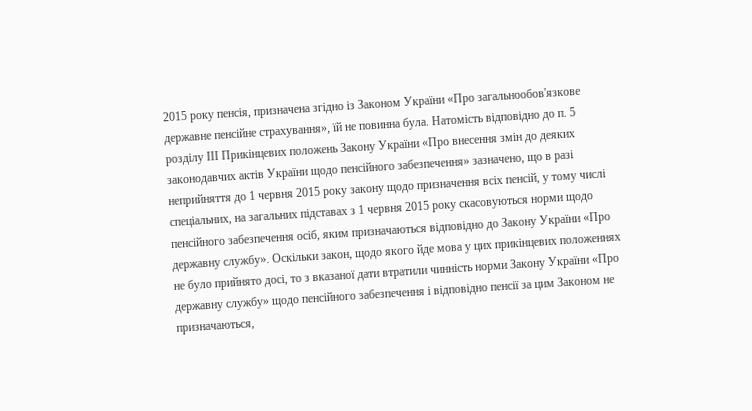2015 року пенсія, призначена згідно із Законом України «Про загальнообов'язкове державне пенсійне страхування», їй не повинна була. Натомість відповідно до п. 5 розділу ІІІ Прикінцевих положень Закону України «Про внесення змін до деяких законодавчих актів України щодо пенсійного забезпечення» зазначено, що в разі неприйняття до 1 червня 2015 року закону щодо призначення всіх пенсій, у тому числі спеціальних, на загальних підставах з 1 червня 2015 року скасовуються норми щодо пенсійного забезпечення осіб, яким призначаються відповідно до Закону України «Про державну службу». Оскільки закон, щодо якого йде мова у цих прикінцевих положеннях не було прийнято досі, то з вказаної дати втратили чинність норми Закону України «Про державну службу» щодо пенсійного забезпечення і відповідно пенсії за цим Законом не призначаються,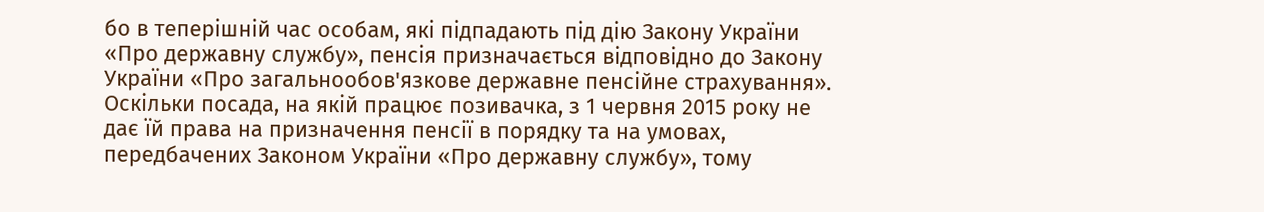бо в теперішній час особам, які підпадають під дію Закону України «Про державну службу», пенсія призначається відповідно до Закону України «Про загальнообов'язкове державне пенсійне страхування». Оскільки посада, на якій працює позивачка, з 1 червня 2015 року не дає їй права на призначення пенсії в порядку та на умовах, передбачених Законом України «Про державну службу», тому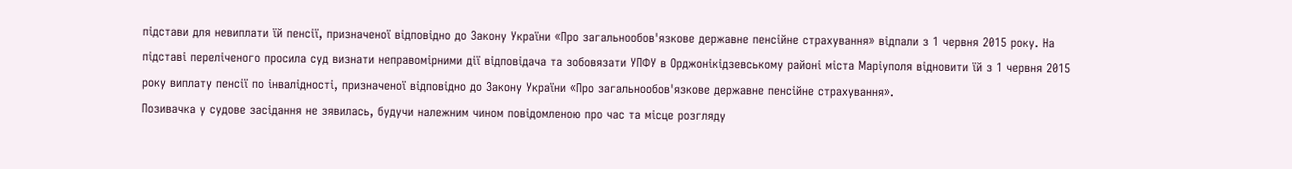підстави для невиплати їй пенсії, призначеної відповідно до Закону України «Про загальнообов'язкове державне пенсійне страхування» відпали з 1 червня 2015 року. На підставі переліченого просила суд визнати неправомірними дії відповідача та зобовязати УПФУ в Орджонікідзевському районі міста Маріуполя відновити їй з 1 червня 2015 року виплату пенсії по інвалідності, призначеної відповідно до Закону України «Про загальнообов'язкове державне пенсійне страхування».
Позивачка у судове засідання не зявилась, будучи належним чином повідомленою про час та місце розгляду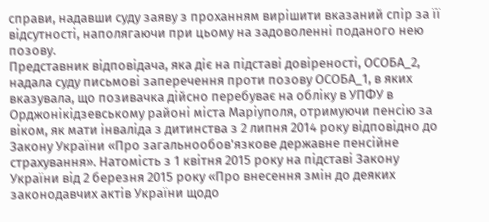справи, надавши суду заяву з проханням вирішити вказаний спір за її відсутності, наполягаючи при цьому на задоволенні поданого нею позову.
Представник відповідача, яка діє на підставі довіреності, ОСОБА_2, надала суду письмові заперечення проти позову ОСОБА_1, в яких вказувала, що позивачка дійсно перебуває на обліку в УПФУ в Орджонікідзевському районі міста Маріуполя, отримуючи пенсію за віком, як мати інваліда з дитинства з 2 липня 2014 року відповідно до Закону України «Про загальнообов'язкове державне пенсійне страхування». Натомість з 1 квітня 2015 року на підставі Закону України від 2 березня 2015 року «Про внесення змін до деяких законодавчих актів України щодо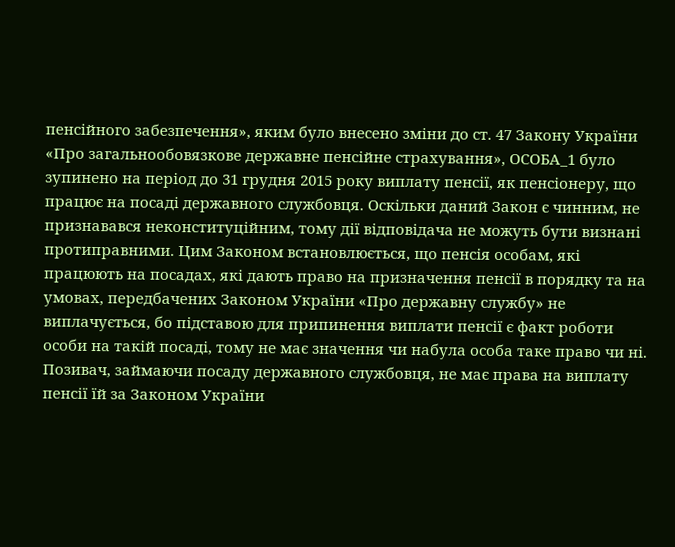пенсійного забезпечення», яким було внесено зміни до ст. 47 Закону України «Про загальнообовязкове державне пенсійне страхування», ОСОБА_1 було зупинено на період до 31 грудня 2015 року виплату пенсії, як пенсіонеру, що працює на посаді державного службовця. Оскільки даний Закон є чинним, не признавався неконституційним, тому дії відповідача не можуть бути визнані протиправними. Цим Законом встановлюється, що пенсія особам, які працюють на посадах, які дають право на призначення пенсії в порядку та на умовах, передбачених Законом України «Про державну службу» не виплачується, бо підставою для припинення виплати пенсії є факт роботи особи на такій посаді, тому не має значення чи набула особа таке право чи ні. Позивач, займаючи посаду державного службовця, не має права на виплату пенсії їй за Законом України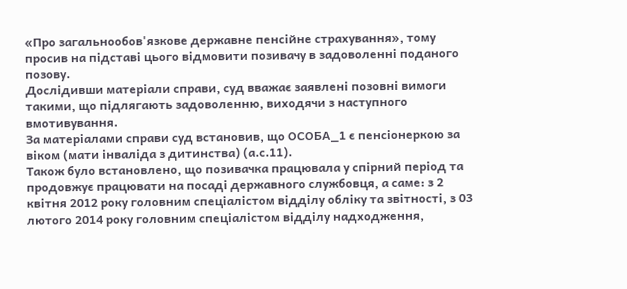«Про загальнообов'язкове державне пенсійне страхування», тому просив на підставі цього відмовити позивачу в задоволенні поданого позову.
Дослідивши матеріали справи, суд вважає заявлені позовні вимоги такими, що підлягають задоволенню, виходячи з наступного вмотивування.
За матеріалами справи суд встановив, що ОСОБА_1 є пенсіонеркою за віком (мати інваліда з дитинства) (а.с.11).
Також було встановлено, що позивачка працювала у спірний період та продовжує працювати на посаді державного службовця, а саме: з 2 квітня 2012 року головним спеціалістом відділу обліку та звітності, з 03 лютого 2014 року головним спеціалістом відділу надходження,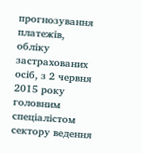прогнозування платежів, обліку застрахованих осіб, з 2 червня 2015 року головним спеціалістом сектору ведення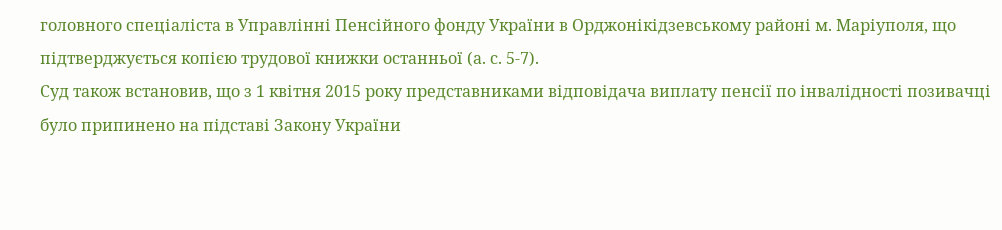головного спеціаліста в Управлінні Пенсійного фонду України в Орджонікідзевському районі м. Маріуполя, що підтверджується копією трудової книжки останньої (а. с. 5-7).
Суд також встановив, що з 1 квітня 2015 року представниками відповідача виплату пенсії по інвалідності позивачці було припинено на підставі Закону України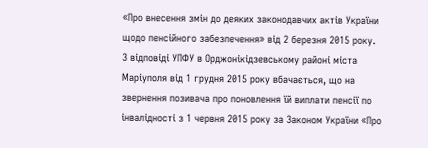«Про внесення змін до деяких законодавчих актів України щодо пенсійного забезпечення» від 2 березня 2015 року.
З відповіді УПФУ в Орджонікідзевському районі міста Маріуполя від 1 грудня 2015 року вбачається, що на звернення позивача про поновлення їй виплати пенсії по інвалідності з 1 червня 2015 року за Законом України «Про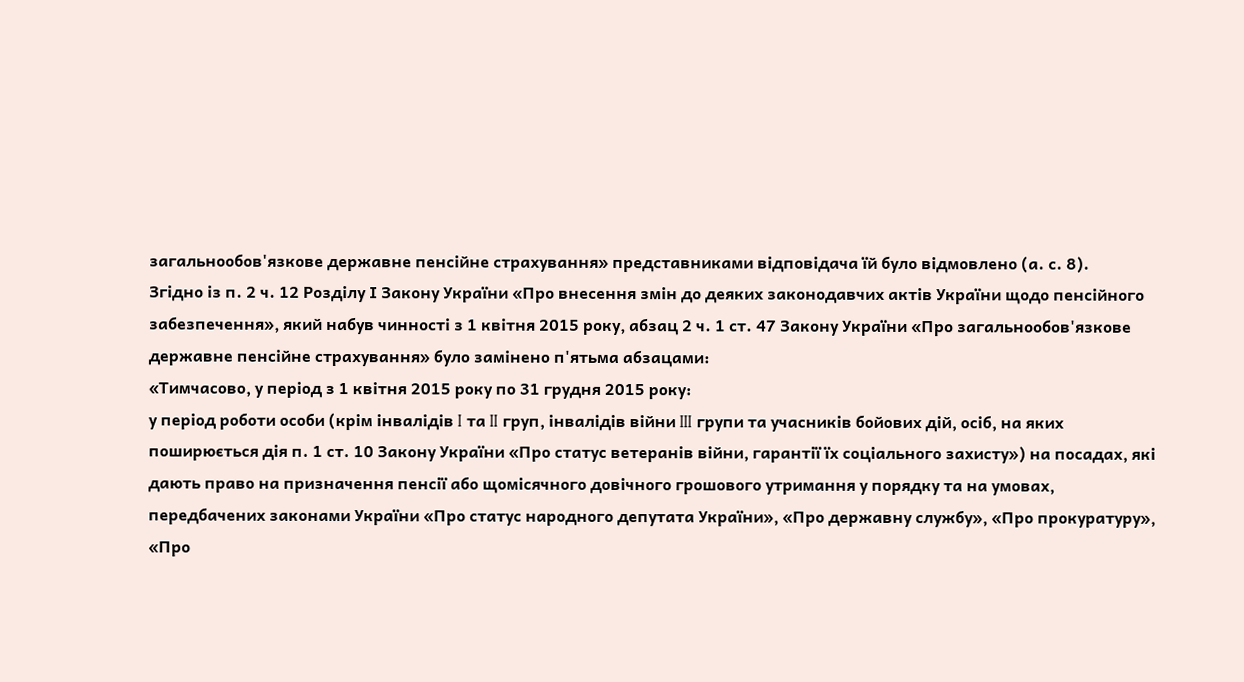загальнообов'язкове державне пенсійне страхування» представниками відповідача їй було відмовлено (а. с. 8).
Згідно із п. 2 ч. 12 Розділу І Закону України «Про внесення змін до деяких законодавчих актів України щодо пенсійного забезпечення», який набув чинності з 1 квітня 2015 року, абзац 2 ч. 1 ст. 47 Закону України «Про загальнообов'язкове державне пенсійне страхування» було замінено п'ятьма абзацами:
«Тимчасово, у період з 1 квітня 2015 року по 31 грудня 2015 року:
у період роботи особи (крім інвалідів I та II груп, інвалідів війни III групи та учасників бойових дій, осіб, на яких поширюється дія п. 1 ст. 10 Закону України «Про статус ветеранів війни, гарантії їх соціального захисту») на посадах, які дають право на призначення пенсії або щомісячного довічного грошового утримання у порядку та на умовах, передбачених законами України «Про статус народного депутата України», «Про державну службу», «Про прокуратуру», «Про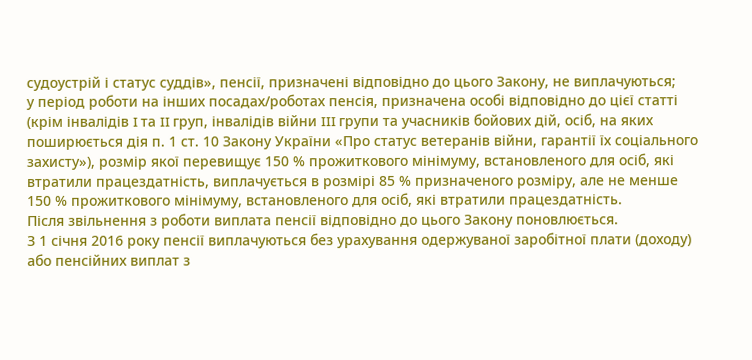судоустрій і статус суддів», пенсії, призначені відповідно до цього Закону, не виплачуються;
у період роботи на інших посадах/роботах пенсія, призначена особі відповідно до цієї статті (крім інвалідів I та II груп, інвалідів війни III групи та учасників бойових дій, осіб, на яких поширюється дія п. 1 ст. 10 Закону України «Про статус ветеранів війни, гарантії їх соціального захисту»), розмір якої перевищує 150 % прожиткового мінімуму, встановленого для осіб, які втратили працездатність, виплачується в розмірі 85 % призначеного розміру, але не менше 150 % прожиткового мінімуму, встановленого для осіб, які втратили працездатність.
Після звільнення з роботи виплата пенсії відповідно до цього Закону поновлюється.
З 1 січня 2016 року пенсії виплачуються без урахування одержуваної заробітної плати (доходу) або пенсійних виплат з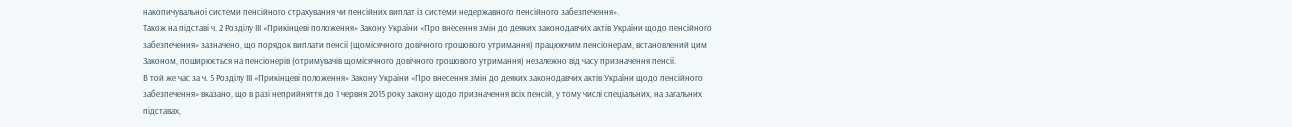накопичувальної системи пенсійного страхування чи пенсійних виплат із системи недержавного пенсійного забезпечення».
Також на підставі ч. 2 Розділу ІII «Прикінцеві положення» Закону України «Про внесення змін до деяких законодавчих актів України щодо пенсійного забезпечення» зазначено, що порядок виплати пенсії (щомісячного довічного грошового утримання) працюючим пенсіонерам, встановлений цим Законом, поширюється на пенсіонерів (отримувачів щомісячного довічного грошового утримання) незалежно від часу призначення пенсії.
В той же час за ч. 5 Розділу ІII «Прикінцеві положення» Закону України «Про внесення змін до деяких законодавчих актів України щодо пенсійного забезпечення» вказано, що в разі неприйняття до 1 червня 2015 року закону щодо призначення всіх пенсій, у тому числі спеціальних, на загальних підставах,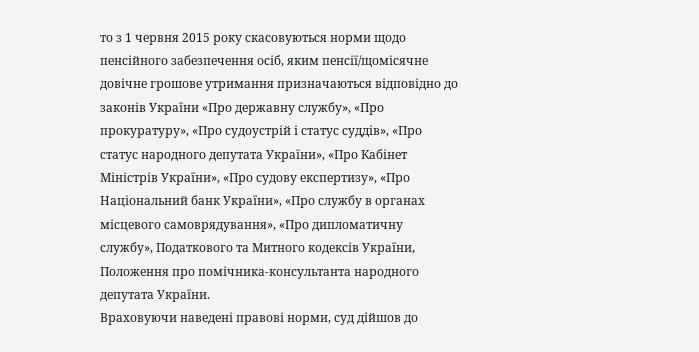то з 1 червня 2015 року скасовуються норми щодо пенсійного забезпечення осіб, яким пенсії/щомісячне довічне грошове утримання призначаються відповідно до законів України «Про державну службу», «Про прокуратуру», «Про судоустрій і статус суддів», «Про статус народного депутата України», «Про Кабінет Міністрів України», «Про судову експертизу», «Про Національний банк України», «Про службу в органах місцевого самоврядування», «Про дипломатичну службу», Податкового та Митного кодексів України, Положення про помічника-консультанта народного депутата України.
Враховуючи наведені правові норми, суд дійшов до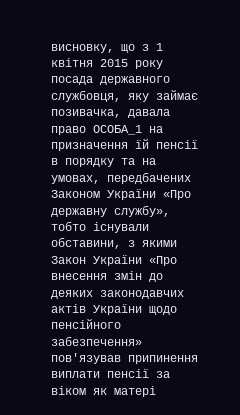висновку, що з 1 квітня 2015 року посада державного службовця, яку займає позивачка, давала право ОСОБА_1 на призначення їй пенсії в порядку та на умовах, передбачених Законом України «Про державну службу», тобто існували обставини, з якими Закон України «Про внесення змін до деяких законодавчих актів України щодо пенсійного забезпечення» пов'язував припинення виплати пенсії за віком як матері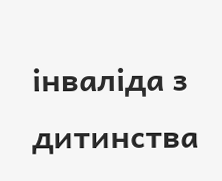інваліда з дитинства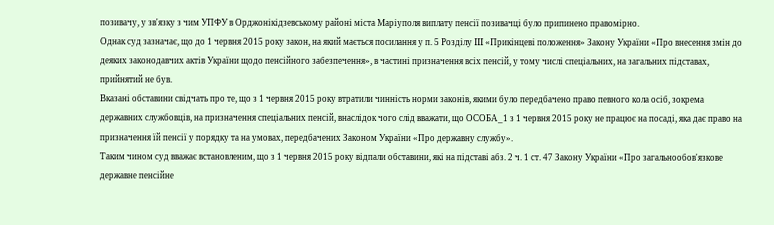позивачу, у зв'язку з чим УПФУ в Орджонікідзевському районі міста Маріуполя виплату пенсії позивачці було припинено правомірно.
Однак суд зазначає, що до 1 червня 2015 року закон, на який мається посилання у п. 5 Розділу III «Прикінцеві положення» Закону України «Про внесення змін до деяких законодавчих актів України щодо пенсійного забезпечення», в частині призначення всіх пенсій, у тому числі спеціальних, на загальних підставах, прийнятий не був.
Вказані обставини свідчать про те, що з 1 червня 2015 року втратили чинність норми законів, якими було передбачено право певного кола осіб, зокрема державних службовців, на призначення спеціальних пенсій, внаслідок чого слід вважати, що ОСОБА_1 з 1 червня 2015 року не працює на посаді, яка дає право на призначення їй пенсії у порядку та на умовах, передбачених Законом України «Про державну службу».
Таким чином суд вважає встановленим, що з 1 червня 2015 року відпали обставини, які на підставі абз. 2 ч. 1 ст. 47 Закону України «Про загальнообов'язкове державне пенсійне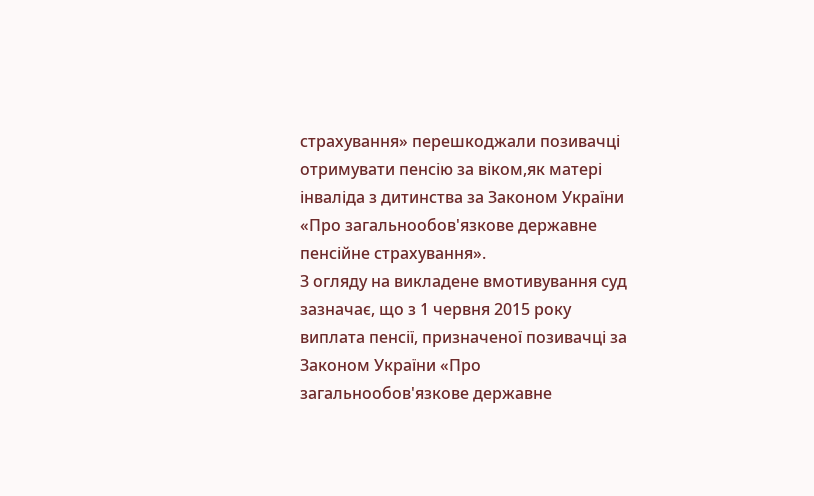страхування» перешкоджали позивачці отримувати пенсію за віком,як матері інваліда з дитинства за Законом України «Про загальнообов'язкове державне пенсійне страхування».
З огляду на викладене вмотивування суд зазначає, що з 1 червня 2015 року виплата пенсії, призначеної позивачці за Законом України «Про загальнообов'язкове державне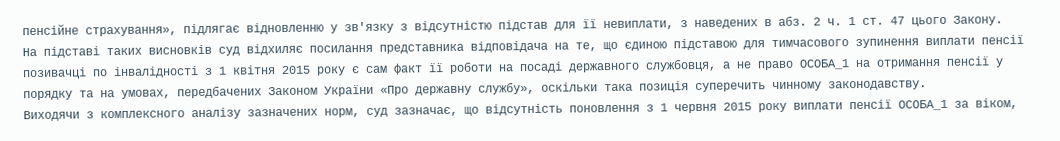пенсійне страхування», підлягає відновленню у зв'язку з відсутністю підстав для її невиплати, з наведених в абз. 2 ч. 1 ст. 47 цього Закону.
На підставі таких висновків суд відхиляє посилання представника відповідача на те, що єдиною підставою для тимчасового зупинення виплати пенсії позивачці по інвалідності з 1 квітня 2015 року є сам факт її роботи на посаді державного службовця, а не право ОСОБА_1 на отримання пенсії у порядку та на умовах, передбачених Законом України «Про державну службу», оскільки така позиція суперечить чинному законодавству.
Виходячи з комплексного аналізу зазначених норм, суд зазначає, що відсутність поновлення з 1 червня 2015 року виплати пенсії ОСОБА_1 за віком,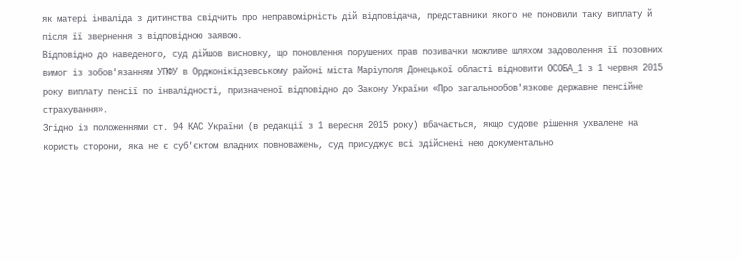як матері інваліда з дитинства свідчить про неправомірність дій відповідача, представники якого не поновили таку виплату й після її звернення з відповідною заявою.
Відповідно до наведеного, суд дійшов висновку, що поновлення порушених прав позивачки можливе шляхом задоволення її позовних вимог із зобов'язанням УПФУ в Орджонікідзевському районі міста Маріуполя Донецької області відновити ОСОБА_1 з 1 червня 2015 року виплату пенсії по інвалідності, призначеної відповідно до Закону України «Про загальнообов'язкове державне пенсійне страхування».
Згідно із положеннями ст. 94 КАС України (в редакції з 1 вересня 2015 року) вбачається, якщо судове рішення ухвалене на користь сторони, яка не є суб'єктом владних повноважень, суд присуджує всі здійснені нею документально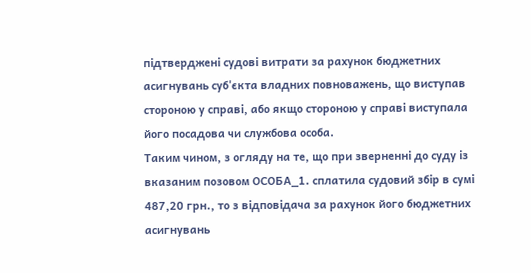підтверджені судові витрати за рахунок бюджетних асигнувань суб'єкта владних повноважень, що виступав стороною у справі, або якщо стороною у справі виступала його посадова чи службова особа.
Таким чином, з огляду на те, що при зверненні до суду із вказаним позовом ОСОБА_1. сплатила судовий збір в сумі 487,20 грн., то з відповідача за рахунок його бюджетних асигнувань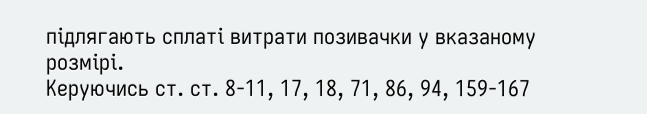підлягають сплаті витрати позивачки у вказаному розмірі.
Керуючись ст. ст. 8-11, 17, 18, 71, 86, 94, 159-167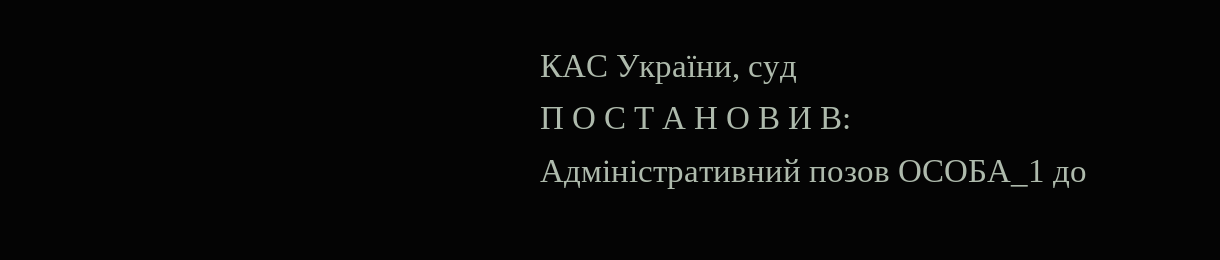КАС України, суд
П О С Т А Н О В И В:
Адміністративний позов ОСОБА_1 до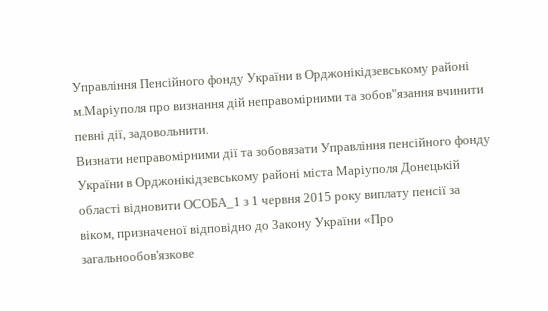Управління Пенсійного фонду України в Орджонікідзевському районі м.Маріуполя про визнання дій неправомірними та зобов"язання вчинити певні дії, задовольнити.
Визнати неправомірними дії та зобовязати Управління пенсійного фонду України в Орджонікідзевському районі міста Маріуполя Донецькій області відновити ОСОБА_1 з 1 червня 2015 року виплату пенсії за віком, призначеної відповідно до Закону України «Про загальнообов'язкове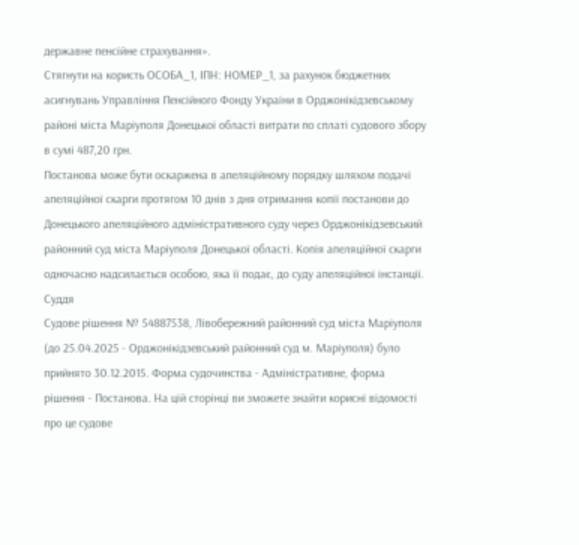державне пенсійне страхування».
Стягнути на користь ОСОБА_1, ІПН: НОМЕР_1, за рахунок бюджетних асигнувань Управління Пенсійного Фонду України в Орджонікідзевському районі міста Маріуполя Донецької області витрати по сплаті судового збору в сумі 487,20 грн.
Постанова може бути оскаржена в апеляційному порядку шляхом подачі апеляційної скарги протягом 10 днів з дня отримання копії постанови до Донецького апеляційного адміністративного суду через Орджонікідзевський районний суд міста Маріуполя Донецької області. Копія апеляційної скарги одночасно надсилається особою, яка її подає, до суду апеляційної інстанції.
Суддя
Судове рішення № 54887538, Лівобережний районний суд міста Маріуполя (до 25.04.2025 - Орджонікідзевський районний суд м. Маріуполя) було прийнято 30.12.2015. Форма судочинства - Адміністративне, форма рішення - Постанова. На цій сторінці ви зможете знайти корисні відомості про це судове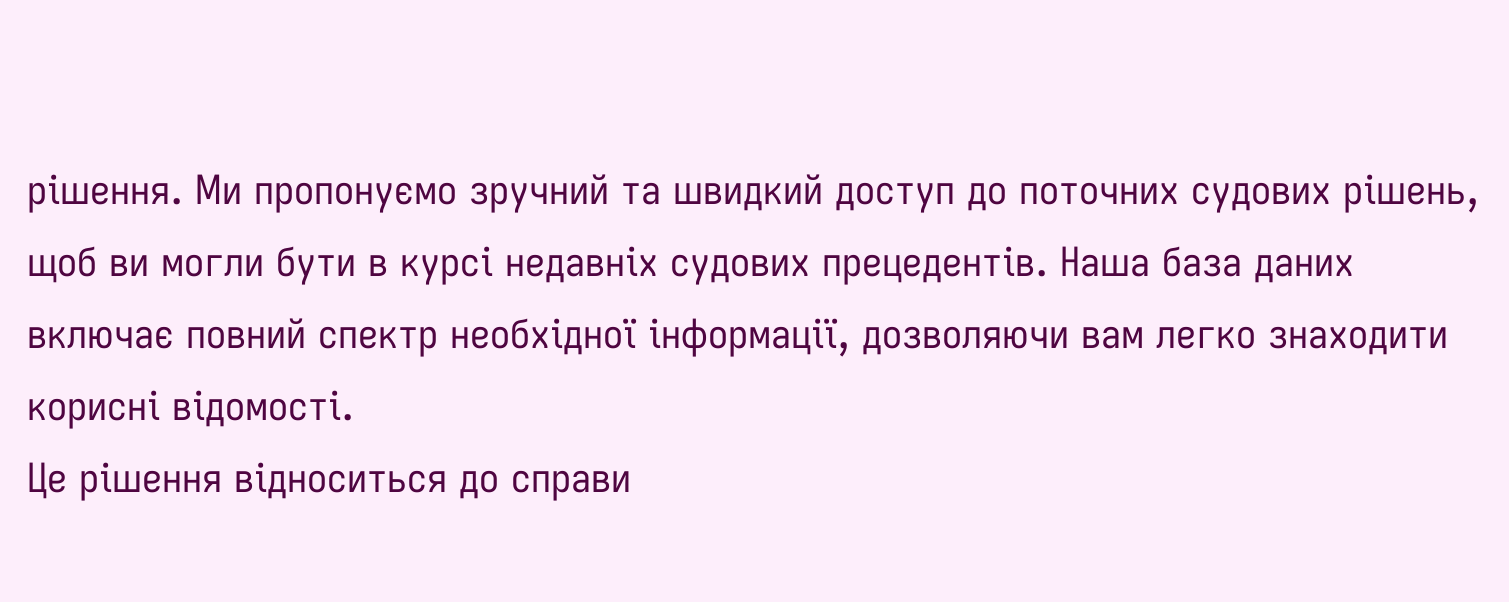рішення. Ми пропонуємо зручний та швидкий доступ до поточних судових рішень, щоб ви могли бути в курсі недавніх судових прецедентів. Наша база даних включає повний спектр необхідної інформації, дозволяючи вам легко знаходити корисні відомості.
Це рішення відноситься до справи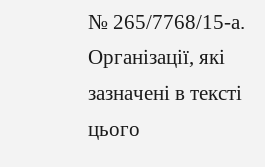№ 265/7768/15-а. Організації, які зазначені в тексті цього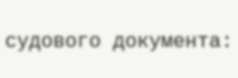судового документа: